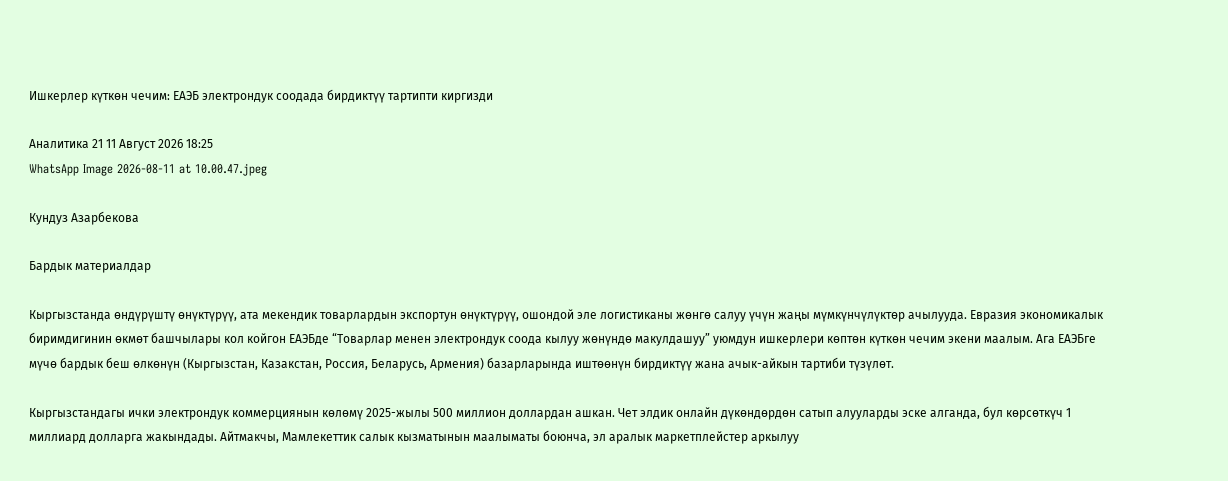Ишкерлер күткөн чечим: ЕАЭБ электрондук соодада бирдиктүү тартипти киргизди

Аналитика 21 11 Август 2026 18:25
WhatsApp Image 2026-08-11 at 10.00.47.jpeg

Кундуз Азарбекова

Бардык материалдар

Кыргызстанда өндүрүштү өнүктүрүү, ата мекендик товарлардын экспортун өнүктүрүү, ошондой эле логистиканы жөнгө салуу үчүн жаңы мүмкүнчүлүктөр ачылууда. Евразия экономикалык биримдигинин өкмөт башчылары кол койгон ЕАЭБде “Товарлар менен электрондук соода кылуу жөнүндө макулдашуу” уюмдун ишкерлери көптөн күткөн чечим экени маалым. Ага ЕАЭБге мүчө бардык беш өлкөнүн (Кыргызстан, Казакстан, Россия, Беларусь, Армения) базарларында иштөөнүн бирдиктүү жана ачык-айкын тартиби түзүлөт.

Кыргызстандагы ички электрондук коммерциянын көлөмү 2025-жылы 500 миллион доллардан ашкан. Чет элдик онлайн дүкөндөрдөн сатып алууларды эске алганда, бул көрсөткүч 1 миллиард долларга жакындады. Айтмакчы, Мамлекеттик салык кызматынын маалыматы боюнча, эл аралык маркетплейстер аркылуу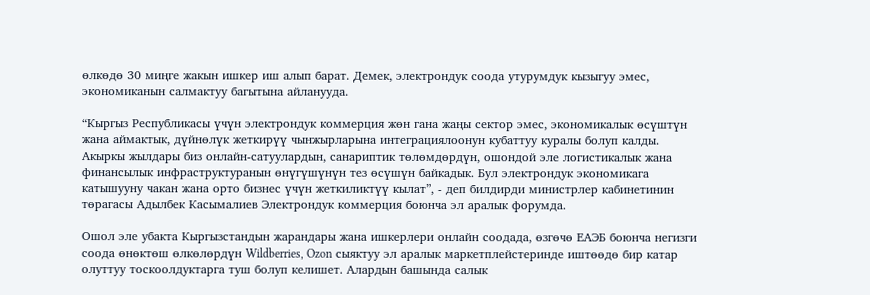өлкөдө 30 миңге жакын ишкер иш алып барат. Демек, электрондук соода утурумдук кызыгуу эмес, экономиканын салмактуу багытына айланууда.

“Кыргыз Республикасы үчүн электрондук коммерция жөн гана жаңы сектор эмес, экономикалык өсүштүн жана аймактык, дүйнөлүк жеткирүү чынжырларына интеграциялоонун кубаттуу куралы болуп калды. Акыркы жылдары биз онлайн-сатуулардын, санариптик төлөмдөрдүн, ошондой эле логистикалык жана финансылык инфраструктуранын өнүгүшүнүн тез өсүшүн байкадык. Бул электрондук экономикага катышууну чакан жана орто бизнес үчүн жеткиликтүү кылат”, - деп билдирди министрлер кабинетинин төрагасы Адылбек Касымалиев Электрондук коммерция боюнча эл аралык форумда.

Ошол эле убакта Кыргызстандын жарандары жана ишкерлери онлайн соодада, өзгөчө ЕАЭБ боюнча негизги соода өнөктөш өлкөлөрдүн Wildberries, Ozon сыяктуу эл аралык маркетплейстеринде иштөөдө бир катар олуттуу тоскоолдуктарга туш болуп келишет. Алардын башында салык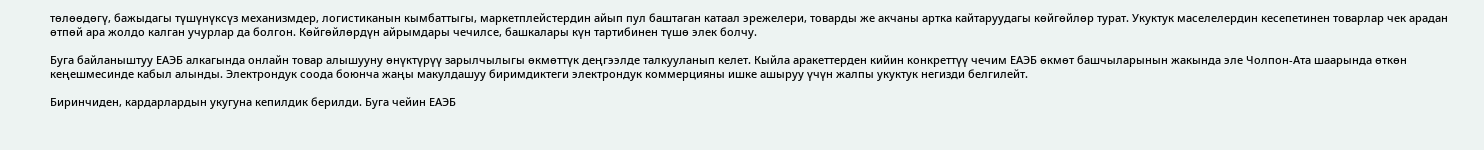төлөөдөгү, бажыдагы түшүнүксүз механизмдер, логистиканын кымбаттыгы, маркетплейстердин айып пул баштаган катаал эрежелери, товарды же акчаны артка кайтаруудагы көйгөйлөр турат. Укуктук маселелердин кесепетинен товарлар чек арадан өтпөй ара жолдо калган учурлар да болгон. Көйгөйлөрдүн айрымдары чечилсе, башкалары күн тартибинен түшө элек болчу.

Буга байланыштуу ЕАЭБ алкагында онлайн товар алышууну өнүктүрүү зарылчылыгы өкмөттүк деңгээлде талкууланып келет. Кыйла аракеттерден кийин конкреттүү чечим ЕАЭБ өкмөт башчыларынын жакында эле Чолпон-Ата шаарында өткөн кеңешмесинде кабыл алынды. Электрондук соода боюнча жаңы макулдашуу биримдиктеги электрондук коммерцияны ишке ашыруу үчүн жалпы укуктук негизди белгилейт.

Биринчиден, кардарлардын укугуна кепилдик берилди. Буга чейин ЕАЭБ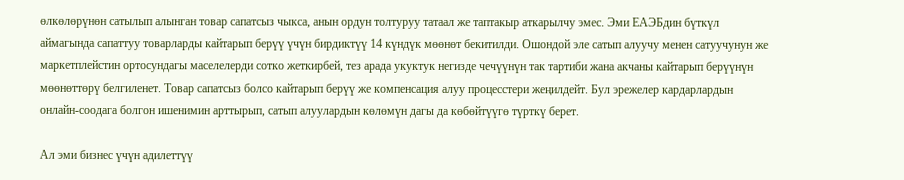өлкөлөрүнөн сатылып алынган товар сапатсыз чыкса, анын ордун толтуруу татаал же таптакыр аткарылчу эмес. Эми ЕАЭБдин бүткүл аймагында сапаттуу товарларды кайтарып берүү үчүн бирдиктүү 14 күндүк мөөнөт бекитилди. Ошондой эле сатып алуучу менен сатуучунун же маркетплейстин ортосундагы маселелерди сотко жеткирбей, тез арада укуктук негизде чечүүнүн так тартиби жана акчаны кайтарып берүүнүн мөөнөттөрү белгиленет. Товар сапатсыз болсо кайтарып берүү же компенсация алуу процесстери жеңилдейт. Бул эрежелер кардарлардын онлайн-соодага болгон ишенимин арттырып, сатып алуулардын көлөмүн дагы да көбөйтүүгө түрткү берет.

Ал эми бизнес үчүн адилеттүү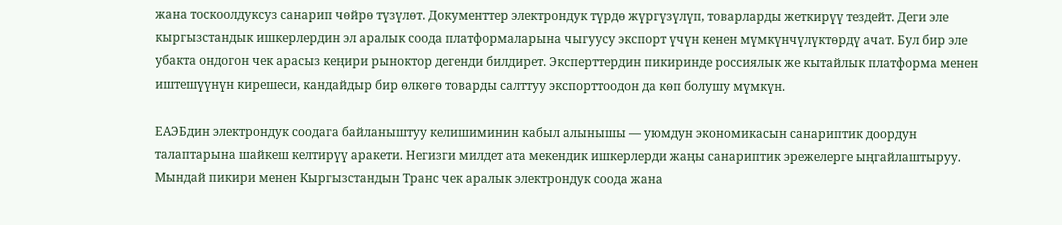жана тоскоолдуксуз санарип чөйрө түзүлөт. Документтер электрондук түрдө жүргүзүлүп, товарларды жеткирүү тездейт. Деги эле кыргызстандык ишкерлердин эл аралык соода платформаларына чыгуусу экспорт үчүн кенен мүмкүнчүлүктөрдү ачат. Бул бир эле убакта ондогон чек арасыз кеңири рыноктор дегенди билдирет. Эксперттердин пикиринде россиялык же кытайлык платформа менен иштешүүнүн кирешеси, кандайдыр бир өлкөгө товарды салттуу экспорттоодон да көп болушу мүмкүн.

ЕАЭБдин электрондук соодага байланыштуу келишиминин кабыл алынышы — уюмдун экономикасын санариптик доордун талаптарына шайкеш келтирүү аракети. Негизги милдет ата мекендик ишкерлерди жаңы санариптик эрежелерге ыңгайлаштыруу. Мындай пикири менен Кыргызстандын Транс чек аралык электрондук соода жана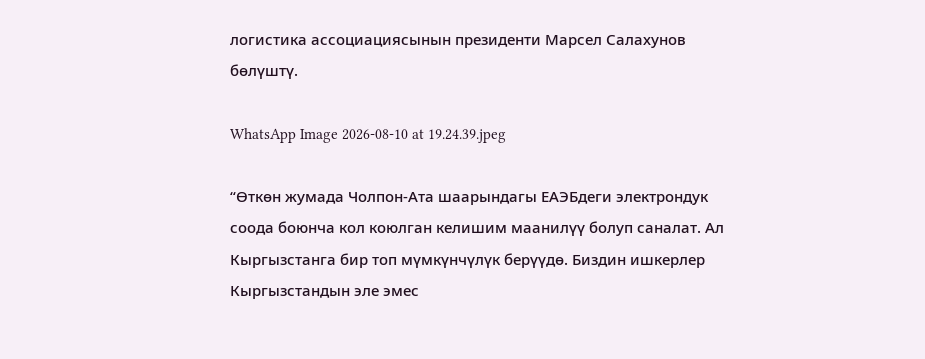логистика ассоциациясынын президенти Марсел Салахунов бөлүштү.

WhatsApp Image 2026-08-10 at 19.24.39.jpeg

“Өткөн жумада Чолпон-Ата шаарындагы ЕАЭБдеги электрондук соода боюнча кол коюлган келишим маанилүү болуп саналат. Ал Кыргызстанга бир топ мүмкүнчүлүк берүүдө. Биздин ишкерлер Кыргызстандын эле эмес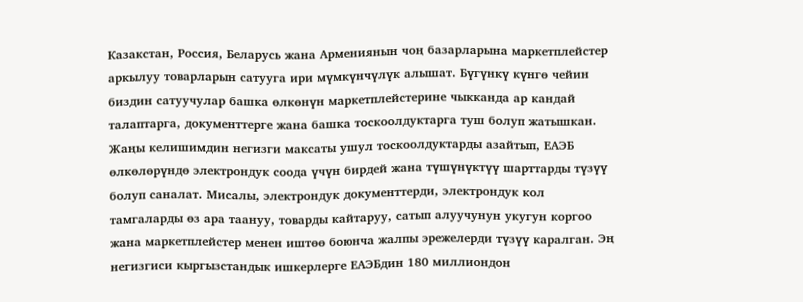Казакстан, Россия, Беларусь жана Армениянын чоң базарларына маркетплейстер аркылуу товарларын сатууга ири мүмкүнчүлүк алышат. Бүгүнкү күнгө чейин биздин сатуучулар башка өлкөнүн маркетплейстерине чыкканда ар кандай талаптарга, документтерге жана башка тоскоолдуктарга туш болуп жатышкан. Жаңы келишимдин негизги максаты ушул тоскоолдуктарды азайтып, ЕАЭБ өлкөлөрүндө электрондук соода үчүн бирдей жана түшүнүктүү шарттарды түзүү болуп саналат. Мисалы, электрондук документтерди, электрондук кол тамгаларды өз ара таануу, товарды кайтаруу, сатып алуучунун укугун коргоо жана маркетплейстер менен иштөө боюнча жалпы эрежелерди түзүү каралган. Эң негизгиси кыргызстандык ишкерлерге ЕАЭБдин 180 миллиондон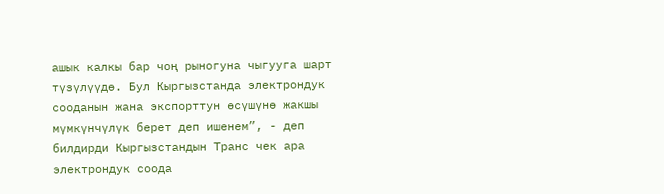ашык калкы бар чоң рыногуна чыгууга шарт түзүлүүдө. Бул Кыргызстанда электрондук сооданын жана экспорттун өсүшүнө жакшы мүмкүнчүлүк берет деп ишенем”, - деп билдирди Кыргызстандын Транс чек ара электрондук соода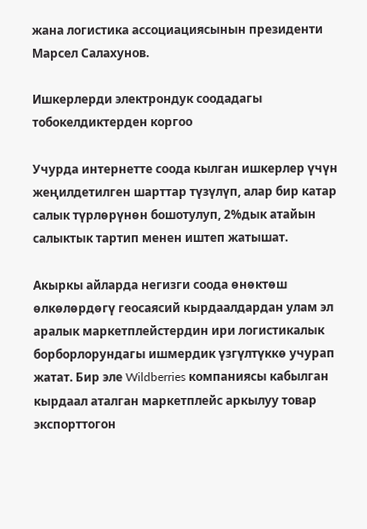жана логистика ассоциациясынын президенти Марсел Салахунов.

Ишкерлерди электрондук соодадагы тобокелдиктерден коргоо

Учурда интернетте соода кылган ишкерлер үчүн жеңилдетилген шарттар түзүлүп, алар бир катар салык түрлөрүнөн бошотулуп, 2%дык атайын салыктык тартип менен иштеп жатышат.

Акыркы айларда негизги соода өнөктөш өлкөлөрдөгү геосаясий кырдаалдардан улам эл аралык маркетплейстердин ири логистикалык борборлорундагы ишмердик үзгүлтүккө учурап жатат. Бир эле Wildberries компаниясы кабылган кырдаал аталган маркетплейс аркылуу товар экспорттогон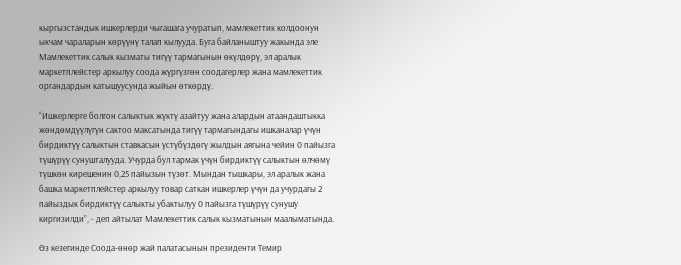кыргызстандык ишкерлерди чыгашага учуратып, мамлекеттик колдоонун ыкчам чараларын көрүүнү талап кылууда. Буга байланыштуу жакында эле Мамлекеттик салык кызматы тигүү тармагынын өкүлдөрү, эл аралык маркетплейстер аркылуу соода жүргүзгөн соодагерлер жана мамлекеттик органдардын катышуусунда жыйын өткөрдү.

“Ишкерлерге болгон салыктык жүктү азайтуу жана алардын атаандаштыкка жөндөмдүүлүгүн сактоо максатында тигүү тармагындагы ишканалар үчүн бирдиктүү салыктын ставкасын үстүбүздөгү жылдын аягына чейин 0 пайызга түшүрүү сунушталууда. Учурда бул тармак үчүн бирдиктүү салыктын өлчөмү түшкөн кирешенин 0,25 пайызын түзөт. Мындан тышкары, эл аралык жана башка маркетплейстер аркылуу товар саткан ишкерлер үчүн да учурдагы 2 пайыздык бирдиктүү салыкты убактылуу 0 пайызга түшүрүү сунушу киргизилди”, - деп айтылат Мамлекеттик салык кызматынын маалыматында.

Өз кезегинде Соода-өнөр жай палатасынын президенти Темир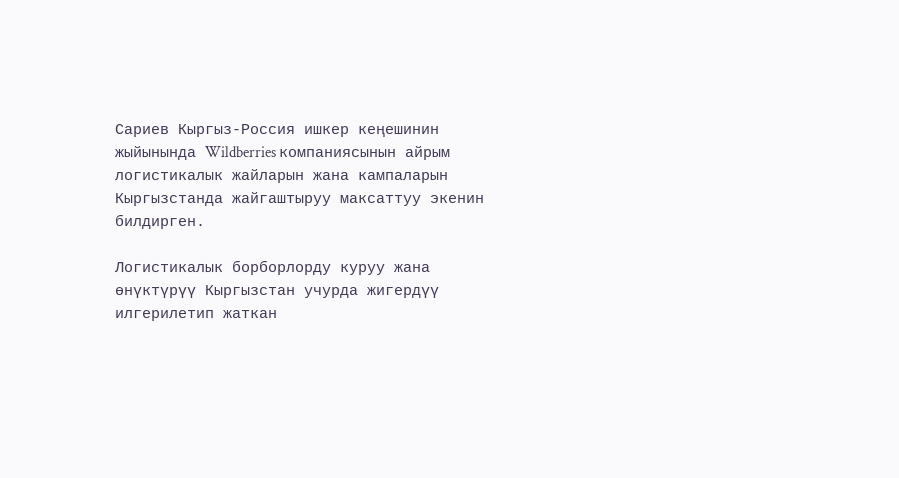Сариев Кыргыз-Россия ишкер кеңешинин жыйынында Wildberries компаниясынын айрым логистикалык жайларын жана кампаларын Кыргызстанда жайгаштыруу максаттуу экенин билдирген.

Логистикалык борборлорду куруу жана өнүктүрүү Кыргызстан учурда жигердүү илгерилетип жаткан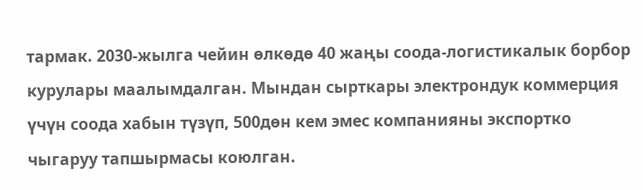тармак. 2030-жылга чейин өлкөдө 40 жаңы соода-логистикалык борбор курулары маалымдалган. Мындан сырткары электрондук коммерция үчүн соода хабын түзүп, 500дөн кем эмес компанияны экспортко чыгаруу тапшырмасы коюлган.